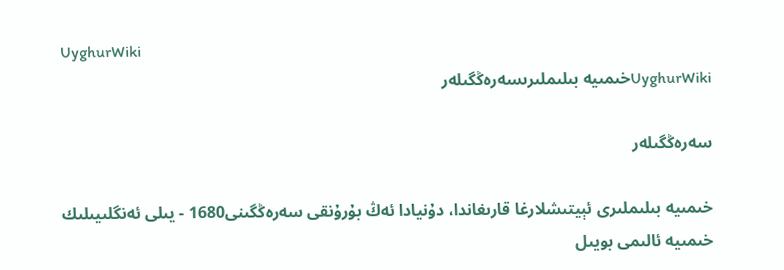UyghurWiki
UyghurWikiخىمىيە بىلىملىرىسەرەڭگىلەر

سەرەڭگىلەر

خىمىيە بىلىملىرى ئېيتىشلارغا قارىغاندا، دۇنيادا ئەڭ بۇرۇنقى سەرەڭگىنى1680 - يىلى ئەنگلىيىلىك خىمىيە ئالىمى بويىل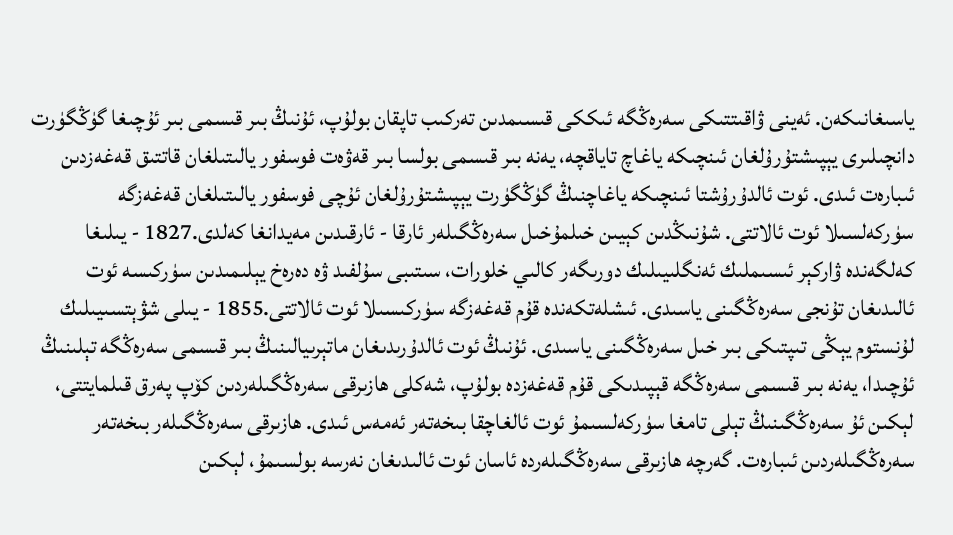ياسىغانىكەن. ئەينى ۋاقىتتىكى سەرەڭگە ئىككى قىسىمدىن تەركىب تاپقان بولۇپ، ئۇنىڭ بىر قىسمى بىر ئۇچىغا گۈڭگۈرت دانچىلىرى يېپىشتۇرۇلغان ئىنچىكە ياغاچ تاياقچە، يەنە بىر قىسمى بولسا بىر قەۋەت فوسفور يالىتىلغان قاتتىق قەغەزدىن ئىبارەت ئىدى. ئوت ئالدۇرۇشتا ئىنچىكە ياغاچنىڭ گۈڭگۈرت يېپىشتۇرۇلغان ئۇچى فوسفور يالىتىلغان قەغەزگە سۈركەلسىلا ئوت ئالاتتى. شۇنىڭدىن كېيىن خىلمۇخىل سەرەڭگىلەر ئارقا - ئارقىدىن مەيدانغا كەلدى.1827 - يىلىغا كەلگەندە ۋاركېر ئىسىملىك ئەنگلىيىلىك دورىگەر كالىي خلورات، سىتىبى سۇلفىد ۋە دەرەخ يېلىمىدىن سۈركىسە ئوت ئالىدىغان تۇنجى سەرەڭگىنى ياسىدى. ئىشلەتكەندە قۇم قەغەزگە سۈركىسىلا ئوت ئالاتتى.1855 - يىلى شۋېتسىيىلىك لۇنستوم يېڭى تىپتىكى بىر خىل سەرەڭگىنى ياسىدى. ئۇنىڭ ئوت ئالدۇرىدىغان ماتېرىيالىنىڭ بىر قىسمى سەرەڭگە تېلىنىڭ ئۇچىدا، يەنە بىر قىسمى سەرەڭگە قېپىدىكى قۇم قەغەزدە بولۇپ، شەكلى ھازىرقى سەرەڭگىلەردىن كۆپ پەرق قىلمايتتى، لېكىن ئۇ سەرەڭگىنىڭ تېلى تامغا سۈركەلسىمۇ ئوت ئالغاچقا بىخەتەر ئەمەس ئىدى. ھازىرقى سەرەڭگىلەر بىخەتەر سەرەڭگىلەردىن ئىبارەت. گەرچە ھازىرقى سەرەڭگىلەردە ئاسان ئوت ئالىدىغان نەرسە بولسىمۇ، لېكىن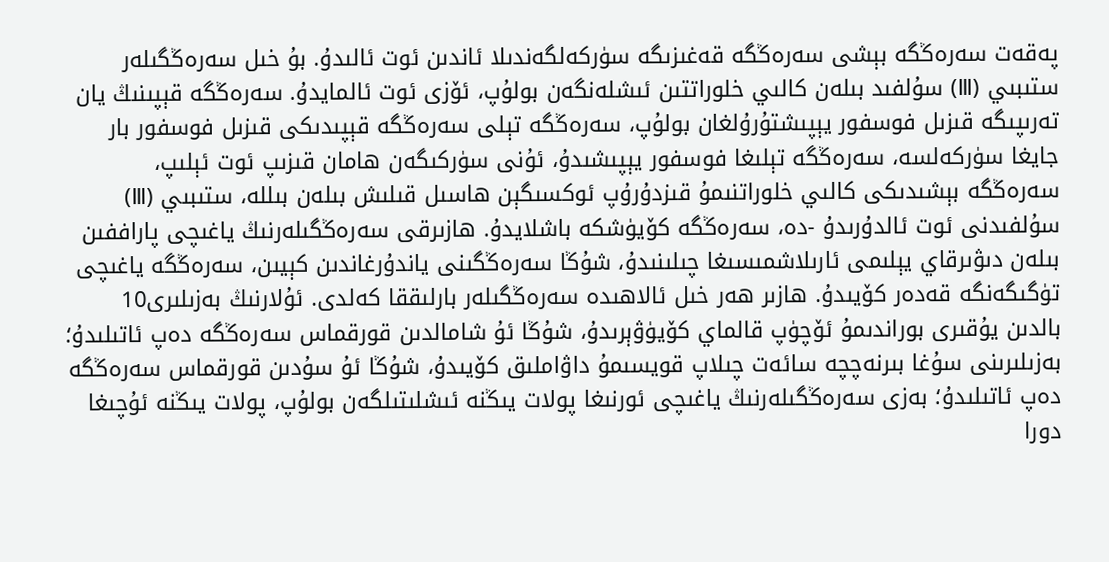پەقەت سەرەڭگە بېشى سەرەڭگە قەغىزىگە سۈركەلگەندىلا ئاندىن ئوت ئالىدۇ. بۇ خىل سەرەڭگىلەر ستىبىي (Ⅲ) سۇلفىد بىلەن كالىي خلوراتتىن ئىشلەنگەن بولۇپ، ئۆزى ئوت ئالمايدۇ. سەرەڭگە قېپىنىڭ يان تەرىپىگە قىزىل فوسفور يېپىشتۇرۇلغان بولۇپ، سەرەڭگە تېلى سەرەڭگە قېپىدىكى قىزىل فوسفور بار جايغا سۈركەلسە، سەرەڭگە تېلىغا فوسفور يېپىشىدۇ، ئۇنى سۈركىگەن ھامان قىزىپ ئوت ئېلىپ، سەرەڭگە بېشىدىكى كالىي خلوراتنىمۇ قىزدۇرۇپ ئوكسىگېن ھاسىل قىلىش بىلەن بىللە، ستىبىي (Ⅲ) سۇلفىدنى ئوت ئالدۇرىدۇ -دە، سەرەڭگە كۆيۈشكە باشلايدۇ. ھازىرقى سەرەڭگىلەرنىڭ ياغىچى پاراففىن بىلەن دىۋىرقاي يېلىمى ئارىلاشمىسىغا چىلىنىدۇ، شۇڭا سەرەڭگىنى ياندۇرغاندىن كېيىن، سەرەڭگە ياغىچى تۈگىگەنگە قەدەر كۆيىدۇ. ھازىر ھەر خىل ئالاھىدە سەرەڭگىلەر بارلىققا كەلدى. ئۇلارنىڭ بەزىلىرى10 بالدىن يۇقىرى بوراندىمۇ ئۆچۈپ قالماي كۆيۈۋېرىدۇ، شۇڭا ئۇ شامالدىن قورقماس سەرەڭگە دەپ ئاتىلىدۇ؛ بەزىلىرىنى سۇغا بىرنەچچە سائەت چىلاپ قويسىمۇ داۋاملىق كۆيىدۇ، شۇڭا ئۇ سۇدىن قورقماس سەرەڭگە دەپ ئاتىلىدۇ؛ بەزى سەرەڭگىلەرنىڭ ياغىچى ئورنىغا پولات يىڭنە ئىشلىتىلگەن بولۇپ، پولات يىڭنە ئۇچىغا دورا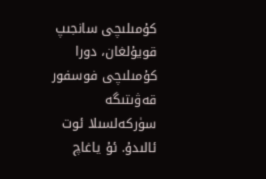كۇمىلىچى سانجىپ قويۇلغان، دورا كۇمىلىچى فوسفور قەۋىتىگە سۈركەلسىلا ئوت ئالىدۇ. ئۇ ياغاچ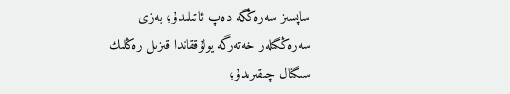ساپسىز سەرەڭگە دەپ ئاتىلىدۇ؛ بەزى سەرەڭگىلەر خەتەرگە يولۇققاندا قىزىل رەڭلىك سىگنال چىقىرىدۇ؛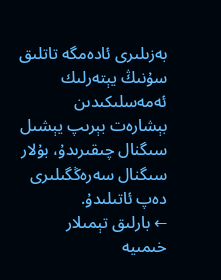بەزىلىرى ئادەمگە تاتلىق سۇنىڭ يېتەرلىك ئەمەسلىكىدىن بېشارەت بېرىپ يېشىل سىگنال چىقىرىدۇ، بۇلار سىگنال سەرەڭگىلىرى دەپ ئاتىلىدۇ.
← بارلىق تېمىلار خىمىيە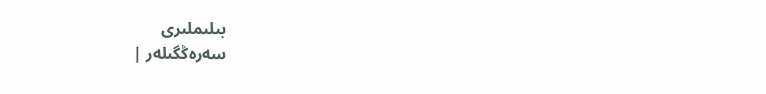بىلىملىرى
سەرەڭگىلەر |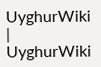UyghurWiki | UyghurWiki